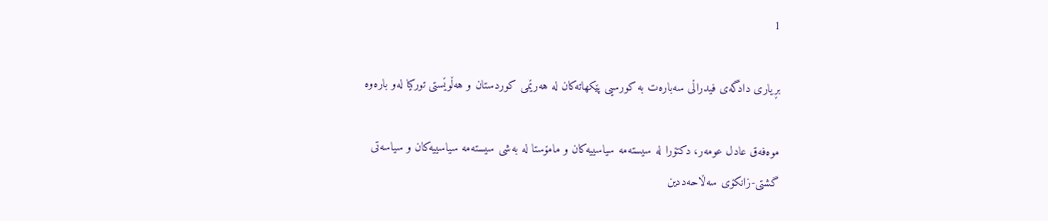1

بڕیاری دادگەی فیدراڵی سەبارەت بە کورسیی پێکهاتەکان لە هەرێمی کوردستان و هەڵوێستی تورکیا لەو بارەوە

موەفه‌ق عادل عومەر، دكتۆرا له‌ سیسته‌مه‌ سیاسییه‌كان و مامۆستا له‌ به‌شی سیسته‌مه‌ سیاسییه‌كان و سیاسه‌تی گشتی-زانكۆی سه‌ڵاحه‌ددین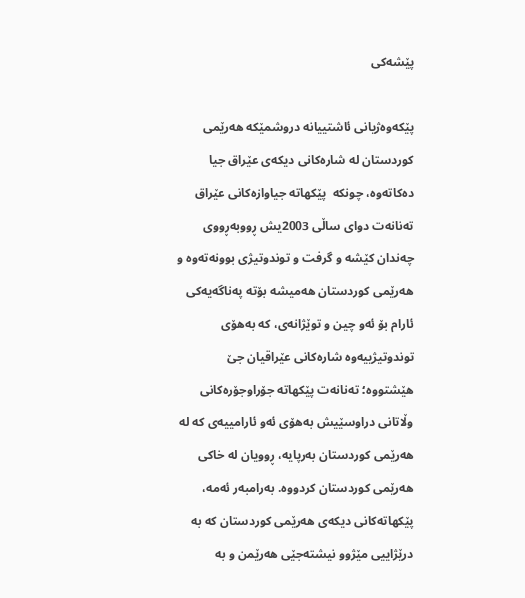پێشەكی

پێكەوەژیانی ئاشتییانە دروشمێكە هەرێمی كوردستان لە شارەكانی دیكەی عێراق جیا دەكاتەوە، چونكە  پێكهاتە جیاوازەكانی عێراق تەنانەت دوای ساڵی 2003یش ڕووبەڕووی  چەندان كێشە و گرفت و توندوتیژی بوونەتەوە و هەرێمی كوردستان هەمیشە بۆتە پەناگەیەكی ئارام بۆ ئەو چین و توێژانەى، كە بەهۆی توندوتیژییەوە شارەكانی عێراقیان جێ هێشتووە؛ تەنانەت پێكهاتە جۆراوجۆرەكانی وڵاتانی دراوسێیش بەهۆی ئەو ئارامییەی كە لە هەرێمی كوردستان بەرپایە، ڕوویان لە خاكی هەرێمی كوردستان كردووە. بەرامبەر ئەمە، پێكهاتەكانی دیكەی هەرێمی كوردستان كە بە درێژاییی مێژوو نیشتەجێی هەرێمن و بە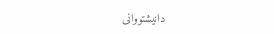دانیشتووانی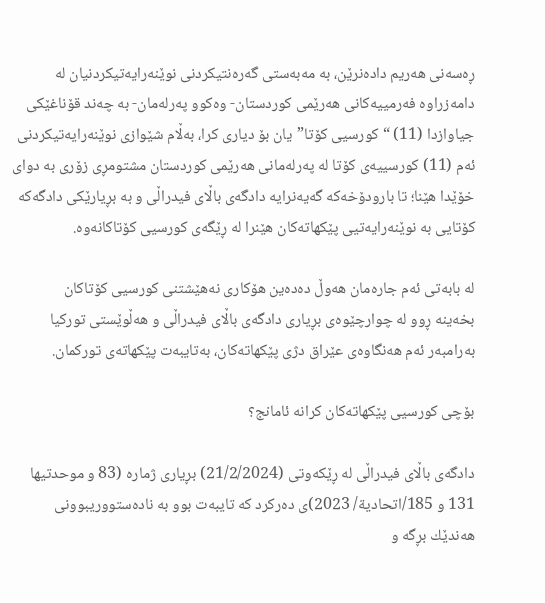ڕەسەنی هەریم دادەنرێن، بە مەبەستی گەرەنتیكردنی نوێنەرایەتیكردنیان لە دامەزراوە فەرمییەكانی هەرێمی كوردستان- وەكوو پەرلەمان- بە چەند قۆناغێكی جیاوازدا (11) “كورسیی كۆتا”یان بۆ دیاری كرا، بەڵام شێوازی نوێنەرایەتیكردنی ئەم (11) كورسییەی كۆتا لە پەرلەمانی هەرێمی كوردستان مشتومڕی زۆری بە دوای خۆێدا هێنا؛ تا بارودۆخەكە گەیەنرایە دادگەی باڵای فیدراڵی و بە بڕیارێكی دادگەكە كۆتایی بە نوێنەرایەتیی پێكهاتەكان هێنرا لە ڕێگەی كورسیی كۆتاكانەوە.

له بابه‌تی ئه‌م جاره‌مان هه‌وڵ ده‌ده‌ین هۆكاری نه‌هێشتنی كورسیی كۆتاكان بخه‌ینه ‌ڕوو له‌ چوارچێوه‌ی بڕیاری دادگەی باڵای فیدراڵی و هه‌ڵوێستی توركیا بەرامبەر ئه‌م هه‌نگاوه‌ی عێراق دژی پێكهاته‌كان، به‌تایبه‌ت پێكهاته‌ی توركمان.

بۆچی كورسیی پێكهاته‌كان كرانه‌ ئامانج؟

دادگەی باڵای فیدراڵی له‌ ڕێكه‌وتی (21/2/2024) بڕیاری ژماره‌ (83 و موحدتیها 131 و 185/اتحادیة/ 2023)ی ده‌ركرد كه‌ تایبه‌ت بوو به‌ ناده‌ستووریبوونی هه‌ندێك بڕگه‌ و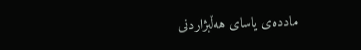مادده‌ی یاسای هه‌ڵبژاردنی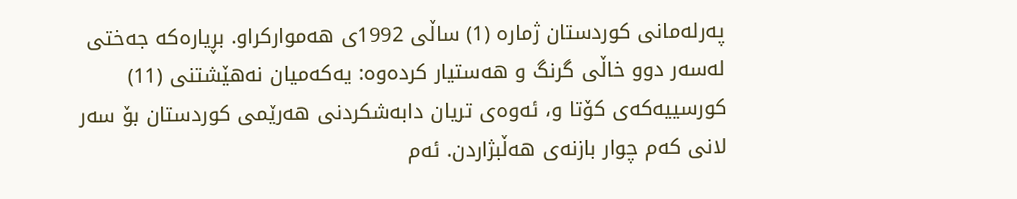په‌رله‌مانی كوردستان ژماره‌ (1) ساڵی 1992ی هه‌مواركراو. بڕیاره‌كه‌ جه‌ختی له‌سه‌ر دوو خاڵی گرنگ و هه‌ستیار كردەوە: یه‌كه‌میان نه‌هێشتنی (11) كورسییه‌كه‌ی كۆتا و، ئه‌وه‌ی تریان دابه‌شكردنی هه‌رێمی كوردستان بۆ سه‌ر لانی كه‌م چوار بازنه‌ی هه‌ڵبژاردن. ئه‌م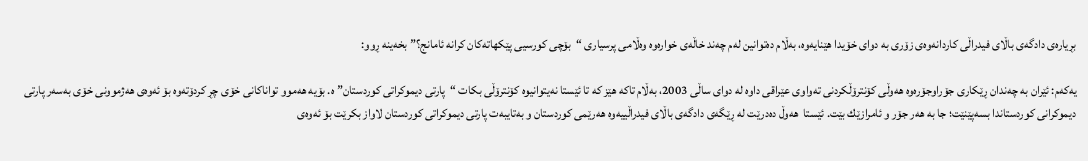بڕیاره‌ی دادگەی باڵای فیدراڵی كاردانه‌وه‌ی زۆری به‌ دوای خۆیدا هێنایه‌وه‌، به‌ڵام ده‌توانین له‌م چه‌ند خاڵه‌ی خواره‌وه‌ وه‌ڵامی پرسیاری “بۆچی كورسیی پێكهاته‌كان كرانه‌ ئامانج؟” بخه‌ینه‌ ڕوو:

یه‌كه‌م: ئێران به‌ چه‌ندان ڕێكاری جۆراوجۆره‌وه‌ هه‌وڵی كۆنترۆڵكردنی ته‌واوی عێراقی داوه‌ له‌ دوای ساڵی 2003، به‌ڵام تاكه‌ هێز كه‌ تا ئێستا نه‌یتوانیوه‌ كۆنترۆڵی بكات “پارتی دیموكراتی كوردستان”ه‌. بۆیه‌ هه‌موو تواناكانی خۆی چڕ كردۆته‌وه‌ بۆ ئه‌وه‌ی هه‌ژموونی خۆی به‌سه‌ر پارتی دیموكرانی كوردستاندا بسه‌پێنێت؛ جا به‌ هه‌ر جۆر و ئامرازێك بێت. ئێستا  هه‌وڵ ده‌درێت له‌ ڕێگه‌ی دادگەی باڵای فیدراڵییه‌وه‌ هه‌رێمی كوردستان و به‌تایبه‌ت پارتی دیموكراتی كوردستان لاواز بكرێت بۆ ئه‌وه‌ی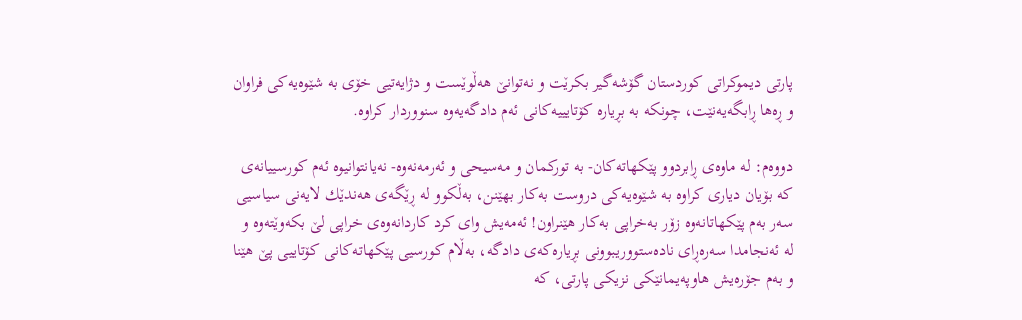پارتی دیموكراتی كوردستان گۆشه‌گیر بكرێت و نه‌توانێ هه‌ڵوێست و دژایه‌تیی خۆی به‌ شێوه‌یه‌كی فراوان و ڕه‌ها ڕابگه‌یەنێت، چونكه‌ به‌ بڕیاره‌ كۆتایییه‌كانی ئه‌م دادگەیه‌وه‌ سنووردار كراوه‌.

دووه‌م: له‌ ماوه‌ی ڕابردوو پێكهاته‌كان- به‌ توركمان و مه‌سیحی و ئه‌رمه‌نه‌وه- نه‌یانتوانیوه‌ ئه‌م كورسییانه‌ی كه‌ بۆیان دیاری كراوه‌ به‌ شێوه‌یه‌كی دروست به‌كار بهێنن، به‌ڵكوو له‌ ڕێگه‌ی هه‌ندێك لایه‌نی سیاسیی سه‌ر به‌م پێكهاتانه‌وه‌ زۆر به‌خراپی به‌كار هێنراون! ئەمەیش وای كرد كاردانه‌وه‌ی خراپی لێ بكه‌وێتەوە و له‌ ئه‌نجامدا سه‌ره‌ڕای ناده‌ستووریبوونی بڕیاره‌كه‌ی دادگە، به‌ڵام كورسیی پێكهاته‌كانی كۆتاییی پێ هێنا و به‌م جۆره‌یش هاوپه‌یمانێكی نزیكی پارتی، كه‌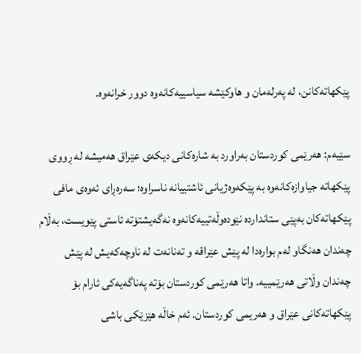پێكهاته‌كانن، له‌ په‌رله‌مان و هاوكێشه‌ سیاسییه‌كانه‌وه‌ دوور خرانەوە.

سێیه‌م: هه‌رێمی كوردستان به‌راورد به‌ شاره‌كانی دیكه‌ی عێراق هه‌میشه‌ له‌ ڕووی پێكهاته‌ جیاوازه‌كانه‌وه‌ به‌ پێكه‌وه‌ژیانی ئاشتییانه‌ ناسراوه؛ سه‌ره‌ڕای ئه‌وه‌ی مافی پێكهاته‌كان به‌پێی ستاندارده‌ نێوده‌وڵه‌تییه‌كانه‌وه‌ نه‌گه‌یشتۆته‌ ئاستی پێویست، به‌ڵام چه‌ندان هه‌نگاو له‌م بواره‌دا له‌ پێش عێراقه‌ و ته‌نانه‌ت‌ له‌ ناوچه‌كه‌یش له‌ پێش چه‌ندان وڵاتی هه‌رێمییە‌. واتا هه‌رێمی كوردستان بۆته‌ په‌ناگه‌یه‌كی ئارام بۆ پێكهاته‌كانی عێراق و هه‌ریمی كوردستان. ئه‌م خاڵه‌ هێزێكی باشی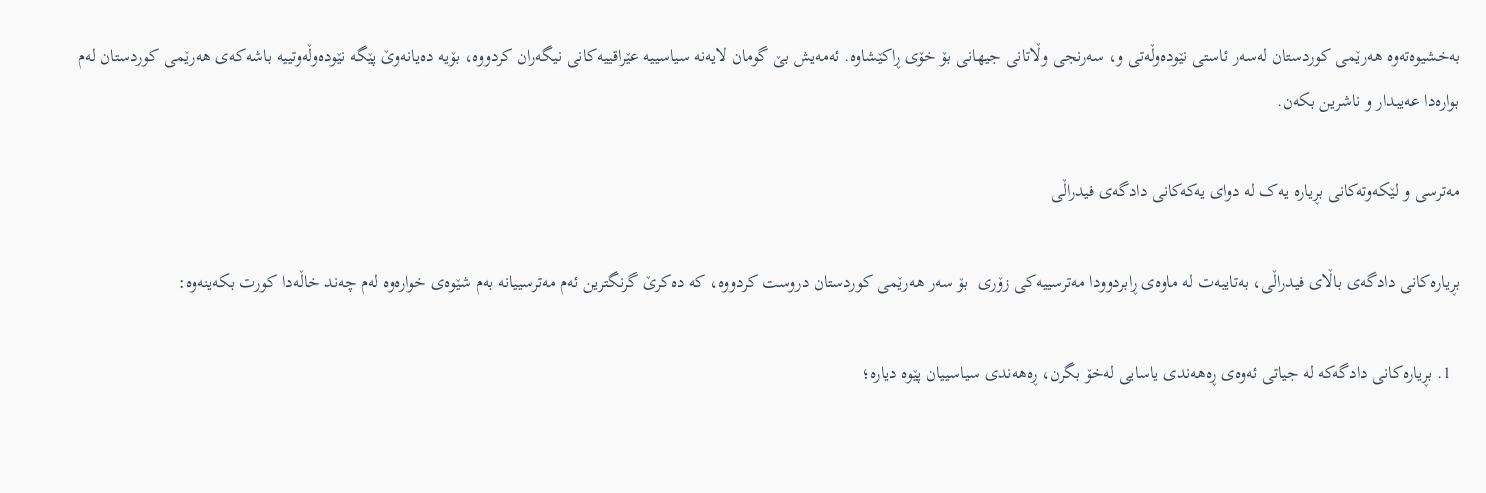به‌خشیوەته‌وه‌ هه‌رێمی كوردستان له‌سه‌ر ئاستی نێوده‌وڵه‌تی و، سه‌رنجی وڵاتانی جیهانی بۆ خۆی ڕاكێشاوه‌. ئه‌مه‌یش بێ گومان لایه‌نه‌ سیاسییه‌ عێراقییه‌كانی نیگه‌ران كردووه‌، بۆیه‌ ده‌یانه‌وێ پێگه‌ نێوده‌وڵه‌وتییه‌ باشه‌كه‌ی هه‌رێمی كوردستان له‌م بواره‌دا عەیبدار و ناشرین بكه‌ن.

مەترسی و لێکەوتەکانی بڕیارە یەک لە دوای یەکەکانی دادگەی فیدراڵی

بڕیاره‌كانی دادگەی باڵای فیدراڵی، به‌تایبه‌ت له‌ ماوه‌ی ڕابردوودا مه‌ترسییه‌كی زۆری ‌ بۆ سه‌ر هه‌رێمی كوردستان دروست كردووه، كه‌ ده‌كرێ گرنگترین ئه‌م مه‌ترسییانه‌ به‌م شێوه‌ی خواره‌وه‌ له‌م چه‌ند خاڵه‌دا كورت بكه‌ینه‌وه‌:

  1. بڕیاره‌كانی دادگەكه‌ له‌ جیاتی ئه‌وه‌ی ڕه‌هه‌ندی یاسایی له‌خۆ بگرن، ڕه‌هه‌ندی سیاسییان پێوه‌ دیاره‌؛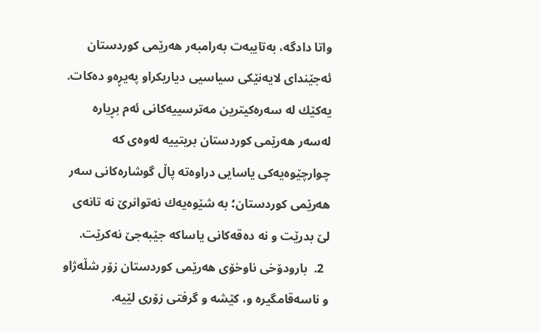واتا دادگە، به‌تایبه‌ت بەرامبەر هه‌رێمی كوردستان ئه‌جێندای لایه‌نێكی سیاسیی دیاریكراو په‌یڕه‌و ده‌كات. یه‌كێك له‌ سه‌ره‌كیترین مه‌ترسییه‌كانی ئه‌م بڕیاره‌ له‌سه‌ر هه‌رێمی كوردستان بریتییه‌ له‌وه‌ی كه‌ چوارچێوه‌یه‌كی یاسایی دراوه‌ته‌ پاڵ گوشاره‌كانی سه‌ر هه‌رێمی كوردستان؛ به‌ شێوه‌یه‌ك ‌نه‌توانرێ نه‌ تانه‌ی لێ بدرێت و نه‌ ده‌قه‌كانی یاساكه‌ جێبه‌جێ نه‌كرێت.
  2.  بارودۆخی ناوخۆی هه‌رێمی كوردستان زۆر شڵه‌ژاو و ناسه‌قامگیره‌ و، كێشه‌ و گرفتی زۆری لێیه‌.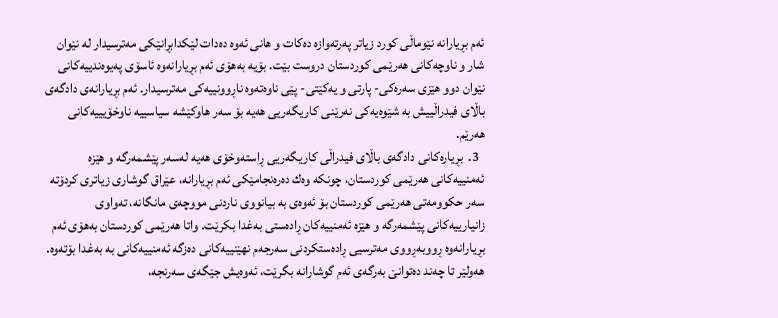ئه‌م بڕیارانه‌ نێوماڵی كورد زیاتر په‌رته‌وازه‌ ده‌كات و هانی ئه‌وه‌ ده‌دات لێكدابڕانێكی مه‌ترسیدار له‌ نێوان شار و ناوچه‌كانی هه‌رێمی كوردستان دروست بێت. بۆیه‌ به‌هۆی ئه‌م بڕیارانه‌وه‌ ئاسۆی په‌یوه‌ندییه‌كانی نێوان دوو هێزی سه‌ره‌كی- پارتی و یه‌كێتی- پێی ناوه‌ته‌وه‌ ناڕوونییه‌كی مه‌ترسیدار. ئه‌م بڕیارانه‌ی دادگەی باڵای فیدراڵییش به‌ شێوه‌یه‌كی نه‌رێنی كاریگه‌ریی هه‌یه‌ بۆ سه‌ر هاوكێشه‌ سیاسییه‌ ناوخۆیییه‌كانی هه‌رێم.
  3.  بڕیاره‌كانی دادگەی باڵای فیدراڵی كاریگه‌ریی ڕاسته‌وخۆی هه‌یه‌ له‌سه‌ر پێشمه‌رگه‌ و هێزه‌ ئه‌منییه‌كانی هه‌رێمی كوردستان، چونكه‌ وه‌ك ده‌ره‌نجامێكی ئه‌م بڕیارانه‌، عێراق گوشاری زیاتری كردۆته‌ سه‌ر حكوومه‌تی هه‌رێمی كوردستان بۆ ئه‌وه‌ی به‌ بیانووی ناردنی مووچه‌ی مانگانه‌، ته‌واوی زانیارییه‌كانی پێشمه‌رگه ‌و هێزه‌ ئه‌منییه‌كان ڕاده‌ستی به‌غدا بكرێت. واتا هه‌رێمی كوردستان به‌هۆی ئه‌م بڕیارانه‌وه‌ ڕووبه‌ڕووی مه‌ترسیی ڕاده‌ستكردنی سه‌رجه‌م نهێنییه‌كانی ده‌زگە ئه‌منییه‌كانی به‌ به‌غدا بۆته‌وه‌. هه‌ولێر تا چه‌ند ده‌توانێ به‌رگه‌ی ئه‌م گوشارانه‌ بگرێت، ئه‌وه‌یش جێگەی سه‌ر‌نجه‌،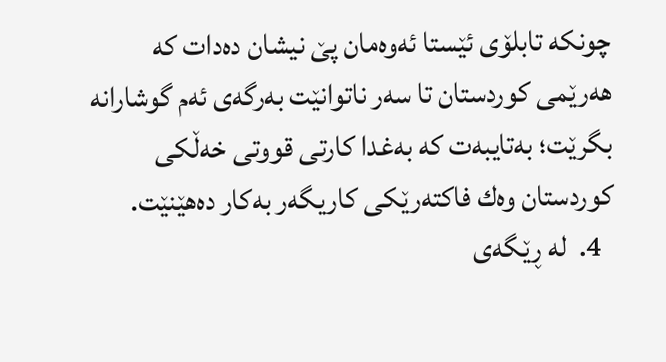چونكه‌ تابلۆی ئێستا ئه‌وه‌مان پێ نیشان ده‌دات كه‌ هه‌رێمی كوردستان تا سه‌ر ناتوانێت به‌رگه‌ی ئه‌م گوشارانه‌ بگرێت؛ به‌تایبه‌ت کە به‌غدا كارتی قووتی خه‌ڵكی كوردستان وه‌ك فاكته‌رێكی كاریگه‌ر به‌كار ده‌هێنێت.
  4.  له‌ ڕێگه‌ی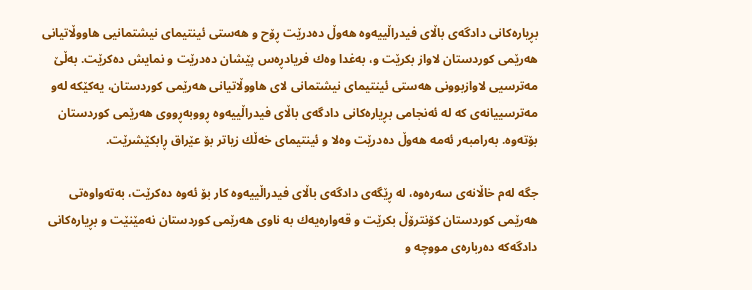بڕیاره‌كانی دادگەی باڵای فیدراڵییه‌وه‌ هه‌وڵ ده‌درێت ڕۆح و هه‌ستی ئینتیمای نیشتمانیی هاووڵاتیانی هه‌رێمی كوردستان لاواز بكرێت و، به‌غدا وه‌ك فریادڕه‌س پێشان ده‌درێت و نمایش ده‌كرێت. به‌ڵێ مه‌ترسیی لاوازبوونی هه‌ستی ئینتیمای نیشتمانی لای هاووڵاتیانی هه‌رێمی كوردستان، یه‌كێكه‌ له‌و مه‌ترسییانەى‌ كه‌ له‌ ئه‌نجامی بڕیاره‌كانی دادگەی باڵای فیدراڵییه‌وه‌ ڕووبه‌ڕووی هه‌رێمی كوردستان بۆته‌وه‌. بەرامبەر ئه‌مه‌ هه‌وڵ ده‌درێت وه‌لا و ئینتیمای خه‌ڵك زیاتر بۆ عێراق ڕابكێشرێت.

جگه‌ له‌م خاڵانه‌ی سه‌ره‌وه‌، له‌ ڕێگه‌ی دادگەی باڵای فیدراڵییه‌وه‌ كار بۆ ئه‌وه‌ ده‌كرێت، به‌ته‌واوه‌تی هه‌رێمی كوردستان كۆنترۆڵ بكرێت و قه‌واره‌یه‌ك به‌ ناوی هه‌رێمی كوردستان نه‌مێنێت و بڕیاره‌كانی دادگەكه‌ ده‌رباره‌ی مووچه‌ و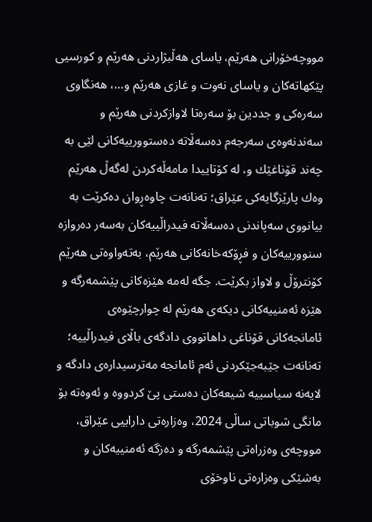مووچه‌خۆرانی هه‌رێم، یاسای هه‌ڵبژاردنی هه‌رێم و كورسیی پێكهاته‌كان و یاسای نه‌وت و غازی هه‌رێم و…، هه‌نگاوی سه‌ره‌كی و جددین بۆ سه‌ره‌تا لاوازكردنی هه‌رێم و سه‌ندنه‌وه‌ی سه‌رجه‌م ده‌سه‌ڵاته‌ ده‌ستوورییه‌كانی لێی به‌ چه‌ند قۆناغێك و، له‌ كۆتاییدا مامه‌ڵه‌كردن له‌گه‌ڵ هه‌رێم وه‌ك پارێزگایه‌كی عێراق؛ ته‌نانه‌ت چاوه‌ڕوان ده‌كرێت به‌ بیانووی سه‌پاندنی ده‌سه‌ڵاته‌ فیدراڵییه‌كان به‌سه‌ر ده‌روازه‌ سنوورییه‌كان و فڕۆكه‌خانه‌كانی هه‌رێم، به‌ته‌واوه‌تی هه‌رێم كۆنترۆڵ و لاواز بكرێت. جگه‌ له‌مه‌ هێزه‌كانی پێشمه‌رگه‌ و هێزه‌ ئه‌منییه‌كانی دیكه‌ی هه‌رێم له‌ چوارچێوه‌ی ئامانجه‌كانی قۆناغی داهاتووی دادگەی باڵای فیدراڵییه‌؛ ته‌نانه‌ت جێبه‌جێكردنی ئه‌م ئامانجه‌ مه‌ترسیداره‌ی دادگە و لایه‌نه‌ سیاسییه شیعه‌كان ده‌ستی پێ كردووه‌ و ئه‌وه‌ته‌ بۆ مانگی شوباتی ساڵی 2024، وه‌زاره‌تی داراییی عێراق، مووچه‌ی وه‌زراه‌تی پێشمه‌رگه‌ و ده‌زگە ئه‌منییه‌كان و به‌شێكی وه‌زاره‌تی ناوخۆی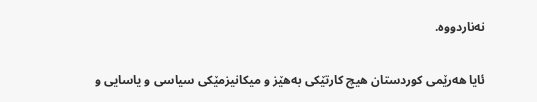نه‌ناردووه‌.

ئایا هەرێمی کوردستان هیچ کارتێکی بەهێز و میکانیزمێکی سیاسی و یاسایی و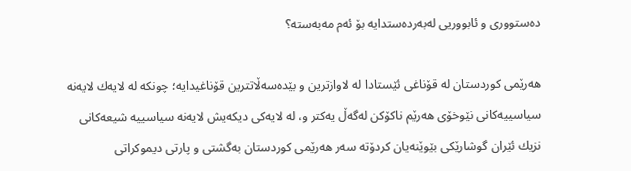دەستووری و ئابووریی لەبەردەستدایە بۆ ئەم مەبەستە؟

هه‌رێمی كوردستان له‌ قۆناغی ئێستادا له‌ لاوازترین و بێده‌سه‌ڵاتترین قۆناغیدایه‌؛ چونكه‌ له‌ لایه‌ك لایه‌نه‌ سیاسییه‌كانی نێوخۆی هه‌رێم ناكۆكن له‌گه‌ڵ یه‌كتر و، له‌ لایه‌كی دیكه‌یش لایه‌نه‌ سیاسییه‌ شیعه‌كانی نزیك ئێران گوشارێكی بێوێنه‌یان كردۆته‌ سه‌ر هه‌رێمی كوردستان به‌گشتی و پارتی دیموكراتی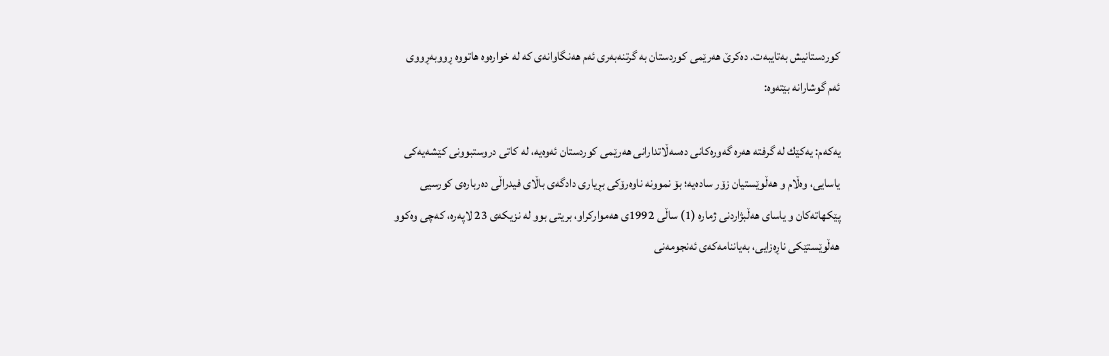كوردستانیش به‌تایبه‌ت. ده‌كرێ هه‌رێمی كوردستان به‌ گرتنەبه‌ری ئه‌م هه‌نگاوانه‌ی كه‌ له‌ خواره‌وه‌ هاتووه‌ ڕووبه‌ڕووی ئه‌م گوشارانه‌ بێته‌وه‌:

یه‌كه‌م: یه‌كێك له‌ گرفته‌ هه‌ره‌ گه‌وره‌كانی ده‌سه‌ڵاتدارانی هه‌رێمی كوردستان ئه‌وه‌یه‌، له‌ كاتی دروستبوونی كێشه‌یه‌كی یاسایی، وه‌ڵام و هه‌ڵوێستیان زۆر ساده‌یه‌؛ بۆ نموونه‌ ناوه‌رۆكی بڕیاری دادگەی باڵای فیدراڵی ده‌رباره‌ی كورسیی پێكهاته‌كان و یاسای هه‌ڵبژاردنی ژماره‌ (1) ساڵی 1992ی هه‌مواركراو، بریتی بوو له‌ نزیكه‌ی 23 لاپه‌ره‌، كه‌چی وه‌كوو هه‌ڵوێستێكی ناڕه‌زایی، به‌یاننامه‌كه‌ی ئه‌نجومه‌نی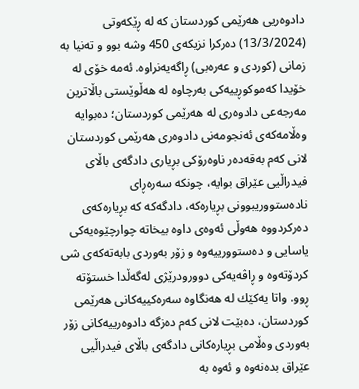دادوه‌ریی هه‌رێمی كوردستان كه‌ له‌ ڕێكه‌وتی (13/3/2024) ده‌ركرا نزیكه‌ی 450 وشه‌ بوو و ته‌نیا به‌ زمانی (كوردی و عه‌ره‌بی) ڕاگه‌یەنراوه‌. ئه‌مه‌ خۆی له‌ خۆیدا كه‌موكوڕییه‌كی به‌رچاوه‌ له‌ هه‌ڵوێستی باڵاترین مه‌رجه‌عی دادوه‌ری له‌ هه‌رێمی كوردستان؛ ده‌بوایه‌ وه‌ڵامه‌كه‌ی‌ ئه‌نجومه‌نی دادوه‌ری هه‌رێمی كوردستان لانی كه‌م به‌قه‌ده‌ر ناوه‌رۆكی بڕیاری دادگەی باڵای فیدراڵیی عێراق بوایه‌، چونكه‌ سه‌ره‌ڕای ناده‌ستووریبوونی بڕیاره‌كه‌، دادگەكه‌ كه‌ بڕیاره‌كه‌ی ده‌ركردووه‌ هه‌و‌ڵی ئه‌وه‌ی داوه‌ بیخاته‌ چوارچێوه‌یه‌كی یاسایی و ده‌ستوورییه‌وه‌ و زۆر به‌وردی بابه‌ته‌كه‌ی شی كردۆته‌وه‌ و ڕاڤه‌یه‌كی دوورودرێژی له‌گه‌ڵدا خستۆته‌ ڕوو. واتا یه‌كێك له‌ هه‌نگاوه‌ سه‌ره‌كییه‌كانی هه‌رێمی كوردستان، ده‌بێت لانی كه‌م ده‌زگە دادوه‌رییه‌كانی زۆر به‌وردی وه‌ڵامی بڕیاره‌كانی دادگەی باڵای فیدراڵیی عێراق بده‌نه‌وه‌ و ئه‌وه‌ به‌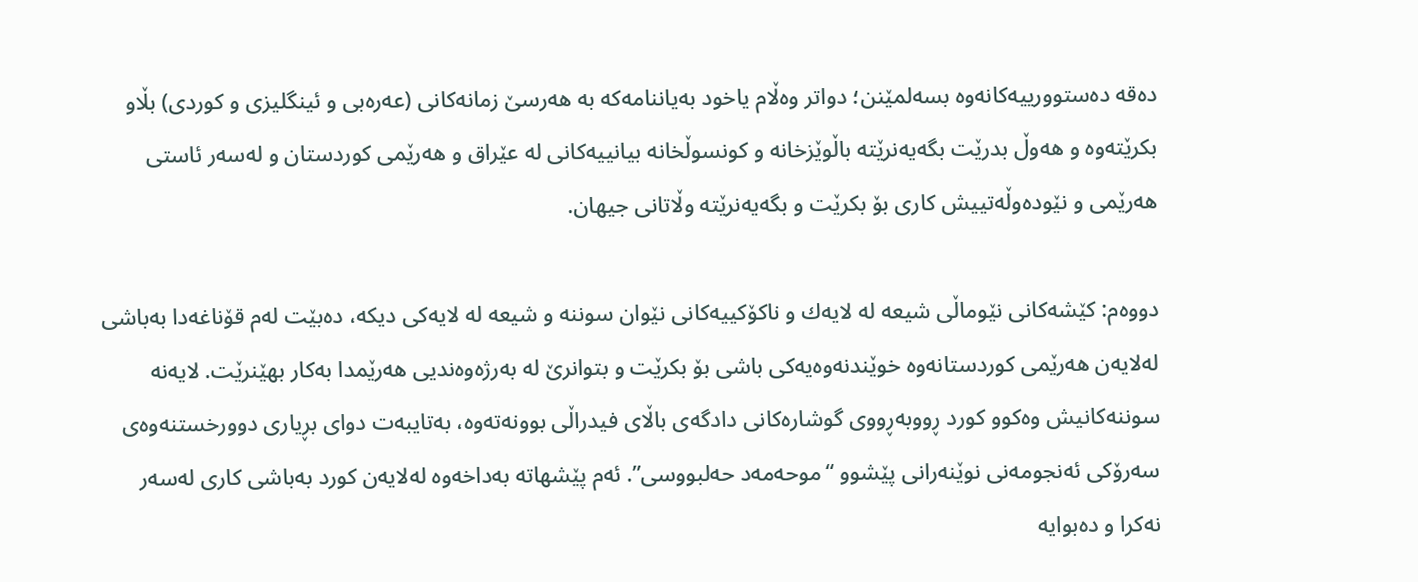ده‌قه‌ ده‌ستوورییه‌كانه‌وه‌ بسه‌لمێنن؛ دواتر وه‌ڵام یاخود به‌یاننامه‌كه‌ به‌ هه‌رسێ زمانه‌كانی (عه‌ره‌بی و ئینگلیزی و كوردی) بڵاو بكرێته‌وه‌ و هه‌وڵ بدرێت بگه‌یەنرێته‌ باڵوێزخانه‌ و كونسوڵخانه‌ بیانییه‌كانی له‌ عێراق و هه‌رێمی كوردستان و له‌سه‌ر ئاستی هه‌رێمی و نێوده‌وڵه‌تییش كاری بۆ بكرێت و بگه‌یەنرێته‌ وڵاتانی جیهان.

دووه‌م: كێشه‌كانی نێوماڵی شیعه‌ له‌ لایه‌ك و ناكۆكییه‌كانی نێوان سوننه‌ و شیعه له‌ لایه‌كی دیكه‌‌، ده‌بێت له‌م قۆناغه‌دا به‌باشی له‌لایه‌ن هه‌رێمی كوردستانه‌وه‌ خوێندنه‌وه‌یه‌كی باشی بۆ بكرێت و بتوانرێ له‌ به‌رژه‌وه‌ندیی هه‌رێمدا به‌كار بهێنرێت. لایه‌نه‌ سوننه‌كانیش وه‌كوو كورد ڕووبه‌ڕووی گوشاره‌كانی دادگەی باڵای فیدراڵی بوونه‌ته‌وه،‌ به‌تایبه‌ت دوای بڕیاری دوورخستنه‌وه‌ی سه‌رۆكی ئه‌نجومه‌نی نوێنه‌رانی پێشوو “موحه‌مه‌د حه‌لبووسی”. ئه‌م پێشهاته‌ به‌داخه‌وه‌ له‌لایه‌ن كورد به‌باشی كاری له‌سه‌ر نه‌كرا و ده‌بوایه‌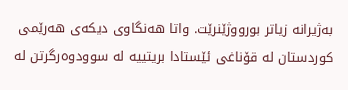به‌ژیرانه‌ زیاتر بورووژێنرێت. واتا هه‌نگاوی دیكه‌ی هه‌رێمی كوردستان له‌ قۆناغی ئێستادا بریتییه‌ له‌ سوودوه‌رگرتن له‌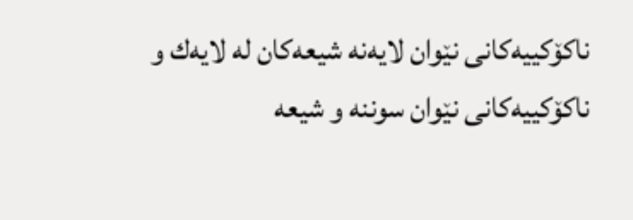ناكۆكییه‌كانی نێوان لایه‌نه‌ شیعه‌كان له‌ لایه‌ك و ناكۆكییه‌كانی نێوان سوننه‌ و شیعه‌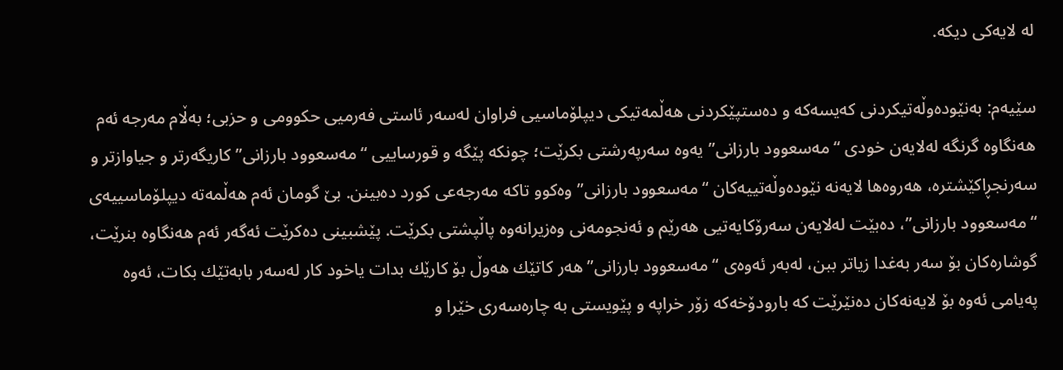له‌ لایه‌كی دیكه‌.

سێیه‌م: به‌نێوده‌وڵه‌تیكردنی كه‌یسه‌كه‌ و ده‌ستپێكردنی هه‌ڵمه‌تیكی دیپلۆماسیی فراوان له‌سه‌ر ئاستی فه‌رمیی حكوومی و حزبی؛ به‌ڵام مه‌رجه‌ ئه‌م هه‌نگاوه‌ گرنگه‌ له‌لایه‌ن خودی “مه‌سعوود بارزانی”یه‌وه‌ سه‌رپه‌رشتی بكرێت؛ چونكه‌ پێگه‌ و قورساییی “مه‌سعوود بارزانی” كاریگه‌رتر و جیاوازتر و سه‌رنجڕاكێشتره‌، هه‌روه‌ها لایه‌نه‌ نێوده‌وڵه‌تییه‌كان “مه‌سعوود بارزانی” وه‌كوو تاكه‌ مه‌رجه‌عی كورد ده‌بینن. بێ گومان ئه‌م هه‌ڵمه‌ته‌ دیپلۆماسییه‌ی “مه‌سعوود بارزانی”، ده‌بێت له‌لایه‌ن سه‌رۆكایه‌تیی هه‌رێم و ئه‌نجومه‌نی وه‌زیرانه‌وه پاڵپشتی بكرێت‌. پێشبینی ده‌كرێت ئه‌گه‌ر ئه‌م هه‌نگاوه‌ بنرێت، گوشاره‌كان بۆ سه‌ر به‌غدا زیاتر ببن، له‌به‌ر ئه‌وه‌ی “مه‌سعوود بارزانی” هه‌ر كاتێك هه‌وڵ بۆ كارێك بدات یاخود كار له‌سه‌ر بابه‌تێك بكات، ئه‌وه‌ په‌یامی ئه‌وه‌ بۆ لایه‌نه‌كان ده‌نێرێت كه‌ بارودۆخه‌كه‌ زۆر خراپه‌ و پێویستی به‌ چاره‌سه‌ری خێرا و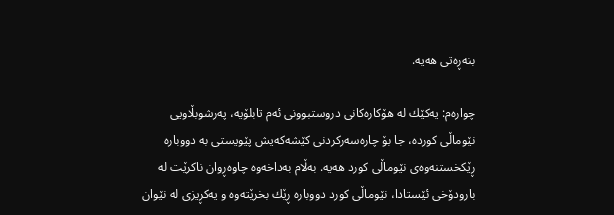بنه‌ڕه‌تی هه‌یه‌.

چواره‌م: یه‌كێك له‌ هۆكاره‌كانی دروستبوونی ئه‌م تابلۆیه‌، په‌رشوبڵاویی نێوماڵی كورده‌، جا بۆ چاره‌سه‌ركردنی كێشه‌كه‌یش پێویستی‌ به‌ دووباره‌ ڕێكخستنەوەى نێوماڵی كورد هه‌یه‌. به‌ڵام به‌داخه‌وه‌ چاوه‌ڕوان ناكرێت له‌ بارودۆخی ئێستادا، نێوماڵی كورد دووباره‌ ڕێك بخرێته‌وه‌ و یه‌كڕیزی له‌ نێوان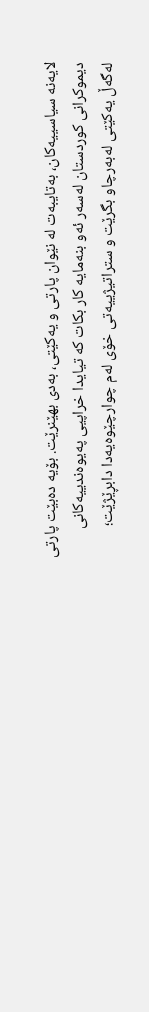لایه‌نه‌ سیاسییه‌كان، به‌تایبه‌ت له‌ نێوان پارتی و یه‌كێتی، بەدى بهێنرێت. بۆیه‌ ده‌بێت پارتی دیموكرانی كوردستان له‌سه‌ر ئه‌و بنه‌مایه‌ كار بكات كه‌ تیایدا خراپیی په‌یوه‌ندییه‌كانی ‌ له‌گه‌ڵ یه‌كێتی له‌به‌رچاو بگرێت و ستراتیژییه‌تی خۆی له‌م چوارچێوه‌یه‌دا دابڕێژێت؛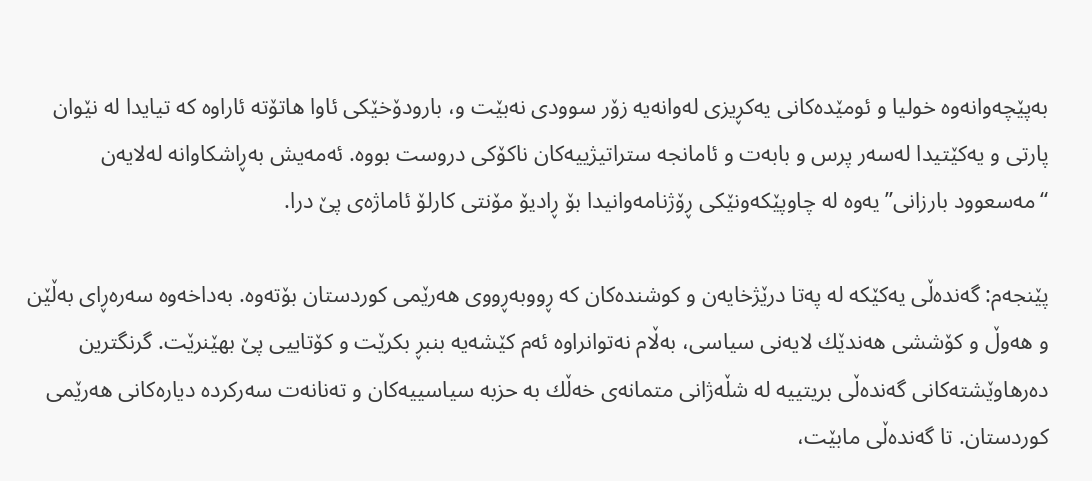به‌پێچه‌وانه‌وه‌ خولیا و ئومێده‌كانی یه‌كڕیزی له‌وانه‌یه‌ زۆر سوودی نه‌بێت و، بارودۆخێكی ئاوا هاتۆته‌ ئاراوه‌ كه‌ تیایدا لە نێوان پارتی و یه‌كێتیدا له‌سه‌ر پرس‌ و بابه‌ت و ئامانجه‌ ستراتیژییه‌كان ناکۆکى دروست بووه. ئه‌مه‌یش به‌ڕاشكاوانه‌ له‌لایه‌ن  “مه‌سعوود بارزانی”یەوە له‌ چاوپێكه‌ونێكی ڕۆژنامه‌وانیدا بۆ ڕادیۆ مۆنتی كارلۆ ئاماژه‌ی پێ درا.

پێنجه‌م: گه‌نده‌ڵی یه‌كێكه‌ له‌ په‌تا درێژخایەن و كوشندەکان كه‌ ڕووبه‌ڕووی هه‌رێمی كوردستان بۆته‌وه‌. به‌داخه‌وه‌ سه‌ره‌ڕای به‌ڵێن و هه‌وڵ و كۆششی هه‌ندێك لایه‌نی سیاسی، به‌ڵام نه‌توانراوە ئه‌م كێشه‌یه‌ بنبڕ بكرێت و كۆتاییی پێ بهێنرێت. گرنگترین ده‌رهاوێشته‌كانی گه‌نده‌ڵی بریتییه‌ له‌ شڵه‌ژانی متمانه‌ی خه‌ڵك به‌ حزبه‌ سیاسییه‌كان و ته‌نانه‌ت سه‌ركرده‌ دیاره‌كانی هه‌رێمی كوردستان. تا گه‌نده‌ڵی مابێت،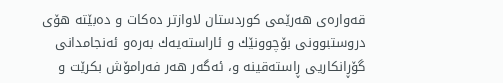قه‌واره‌ی هه‌رێمی كوردستان لاوازتر ده‌كات و ده‌بێته‌ هۆی دروستبوونی بۆچوونێك و ئاراسته‌یه‌ك به‌ره‌و ئه‌نجامدانی گۆڕانكاریی ڕاسته‌قینه‌ و، ئه‌گه‌ر هه‌ر فه‌رامۆش بكرێت و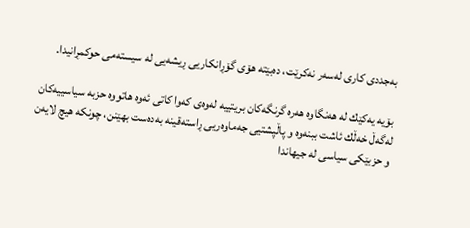به‌جددی كاری له‌سه‌ر نه‌كرێت، ده‌بێته‌ هۆی گۆڕانكاریی ڕیشه‌یی له‌ سیسته‌می حوكمڕانیدا.

بۆیه‌ یه‌كێك له‌ هه‌نگاوه‌ هه‌ره‌ گرنگه‌كان بریتییه‌ له‌وه‌ی كه‌وا كاتی ئه‌وه‌ هاتووه‌ حزبه‌ سیاسییه‌كان له‌گه‌ڵ خه‌ڵك ئاشت ببنه‌وه‌ و پاڵپشتیی جه‌ماوه‌ریی ڕاسته‌قینه‌ به‌ده‌ست بهێنن، چونكه‌ هیچ لایه‌ن و حزبێكی سیاسی له‌ جیهاندا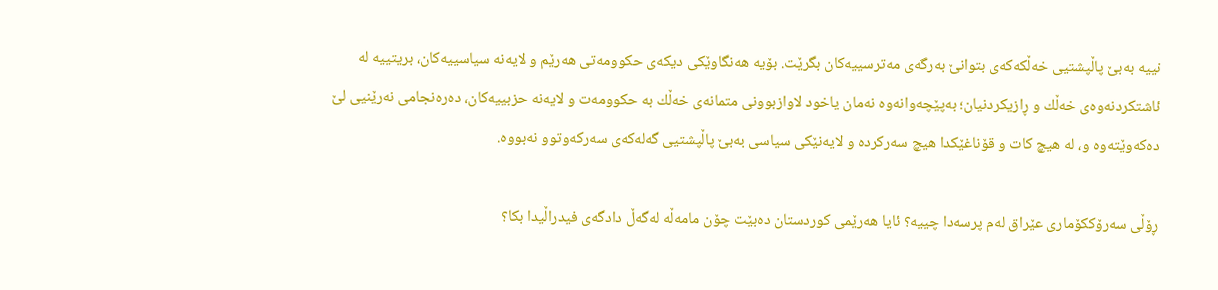نییه‌ به‌بێ پاڵپشتیی خه‌ڵكه‌كه‌ی بتوانێ به‌رگه‌ی مه‌ترسییه‌كان بگرێت. بۆیه‌ هه‌نگاوێكی دیكه‌ی حكوومه‌تی هه‌رێم و لایه‌نه‌ سیاسییه‌كان، بریتییه‌ له‌ ئاشتكردنەوەی خه‌ڵك و ڕازیكردنیان‌؛ به‌پێچه‌وانه‌وه‌ نه‌مان یاخود لاوازبوونی متمانه‌ی خه‌ڵك به‌ حكوومه‌ت و لایه‌نه‌ حزبییه‌كان، ده‌ره‌نجامی نه‌رێنیی لێ ده‌كه‌وێته‌وه و، له‌ هیچ كات و قۆناغێكدا هیچ سه‌ركرده‌ و لایه‌نێكی سیاسی به‌بێ پاڵپشتیی گه‌له‌كه‌ی سه‌ركه‌وتوو نه‌بووه‌.

ڕۆڵی سەرۆککۆماری عێراق لەم پرسەدا چییە؟ ئایا هەرێمی کوردستان ده‌بێت چۆن مامەڵە لەگەڵ دادگەی فیدراڵیدا بكا؟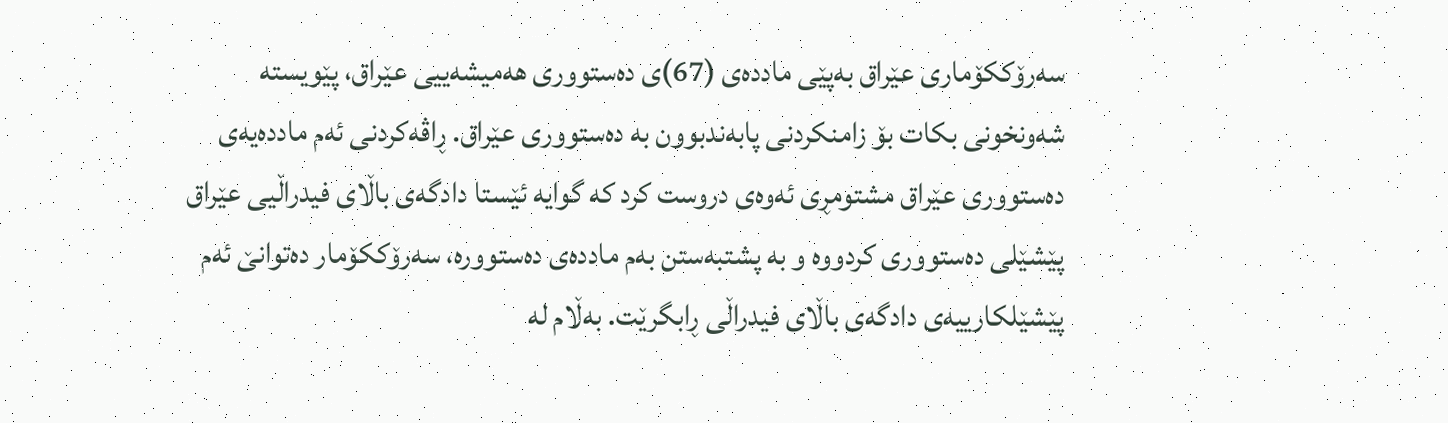سه‌رۆككۆماری عێراق به‌پێی مادده‌ی (67)ی ده‌ستووری هه‌میشه‌ییی عێراق، پێویسته‌ شه‌ونخونی بكات بۆ زامنكردنی پابه‌ندبوون به‌ ده‌ستووری عێراق. ڕاڤه‌كردنی ئه‌م مادده‌یه‌ی ده‌ستووری عێراق مشتومڕی ئه‌وه‌ی دروست كرد كه‌ گوایه‌ ئێستا دادگەی باڵای فیدراڵیی عێراق پێشێلی ده‌ستووری كردووه‌ و به‌ پشتبه‌ستن به‌م مادده‌ی دەستووره‌، سه‌رۆككۆمار ده‌توانێ ئه‌م پێشێلكارییه‌ی دادگەی باڵاى فیدراڵی ڕابگرێت. به‌ڵام له‌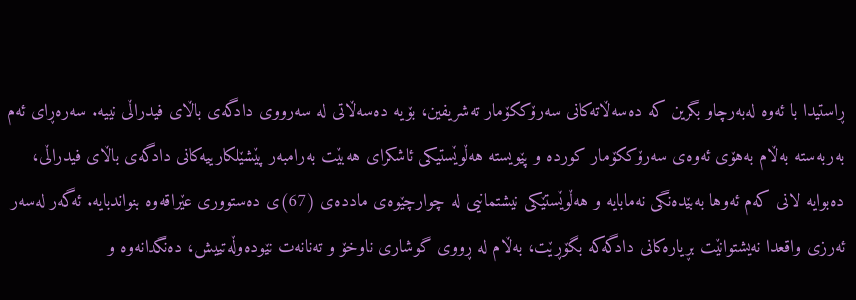ڕاستیدا با ئه‌وه‌ له‌به‌رچاو بگرین كه‌ ده‌سه‌ڵاته‌كانی سه‌رۆككۆمار ته‌شریفین، بۆیه‌ ده‌سه‌ڵاتی له ‌سه‌رووی دادگەی باڵای فیدراڵی نییه‌. سه‌ره‌ڕای ئه‌م به‌ربه‌سته‌ به‌ڵام به‌هۆی ئه‌وه‌ی سه‌رۆككۆمار كورده‌ و پێویسته‌ هه‌ڵوێستیكی ئاشكرای هه‌بێت بەرامبەر پێشێلكارییه‌كانی دادگەی باڵای فیدراڵی، ده‌بوایه‌ لانی كه‌م ئه‌وها به‌بێده‌نگی نه‌مابایه‌ و هه‌ڵوێستێكی نیشتمانیی له‌ چوارچێوه‌ی مادده‌ی (67)ی ده‌ستووری عێراقه‌وه‌ بنواندبایە. ئه‌گه‌ر له‌سه‌ر ئه‌رزی واقعدا نه‌یشتوانێت بڕیاره‌كانی دادگەكه‌ بگۆڕێت، به‌ڵام له‌ ڕووی گوشاری ناوخۆ و ته‌نانه‌ت نێوده‌وڵه‌تییش، ده‌نگدانه‌وه‌ و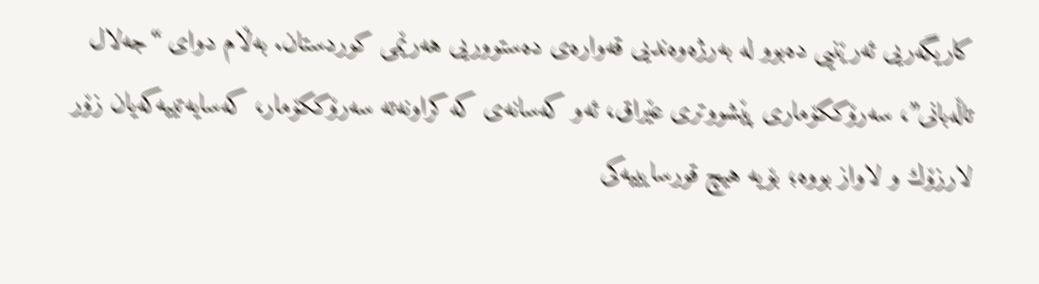كاریگه‌ریی ئه‌رێنیی ده‌بوو له‌ به‌رژه‌وه‌ندیی قه‌واره‌ی ده‌ستووریی هه‌رێمی كوردستان. به‌ڵام دوای “جه‌لال تاڵه‌بانی”، سه‌رۆككۆماری پێشووتری عێراق، ئه‌و كه‌سانه‌ی كه‌ كراونه‌ته‌ سه‌رۆككۆمار، كه‌سایه‌تییه‌كه‌یان زۆر لارزۆك و لاواز بووه‌؛ بۆیه‌ هیچ قورسایییه‌كی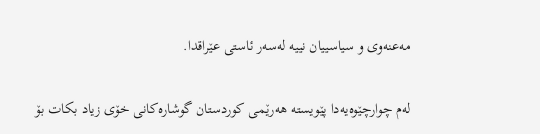مه‌عنه‌وی و سیاسییان نییه‌ له‌سه‌ر ئاستی عێراقدا.

له‌م چوارچێوه‌یه‌دا پێویسته‌ هه‌رێمی كوردستان گوشاره‌كانی خۆی زیاد بكات بۆ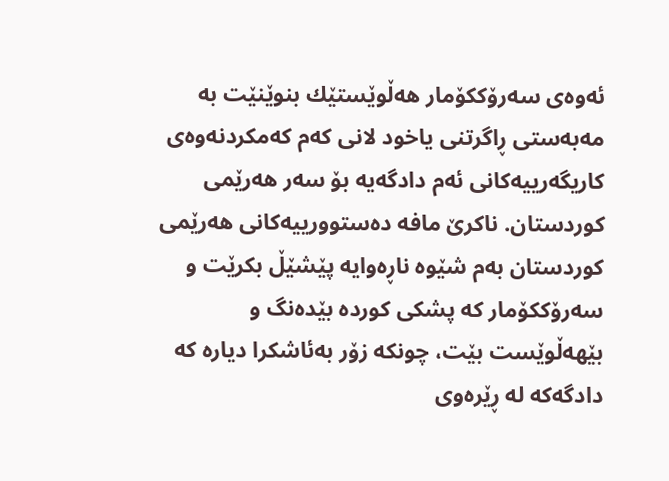ئه‌وه‌ی سه‌رۆككۆمار هه‌ڵوێستێك بنوێنێت به‌ مه‌به‌ستی ڕاگرتنی یاخود لانی كه‌م كه‌مكردنه‌وه‌ی كاریگه‌رییه‌كانی ئه‌م دادگەیه‌ بۆ سه‌ر هه‌رێمی كوردستان. ناكرێ مافه‌ ده‌ستوورییه‌كانی هه‌رێمی كوردستان به‌م شێوه‌ ناڕه‌وایه‌ پێشێڵ بكرێت و سه‌رۆككۆمار كه‌ پشكی كورده‌ بێده‌نگ و بێهه‌ڵوێست بێت، چونكه‌ زۆر به‌ئاشكرا دیاره‌ كه‌ دادگەكه‌ له‌ ڕێره‌وی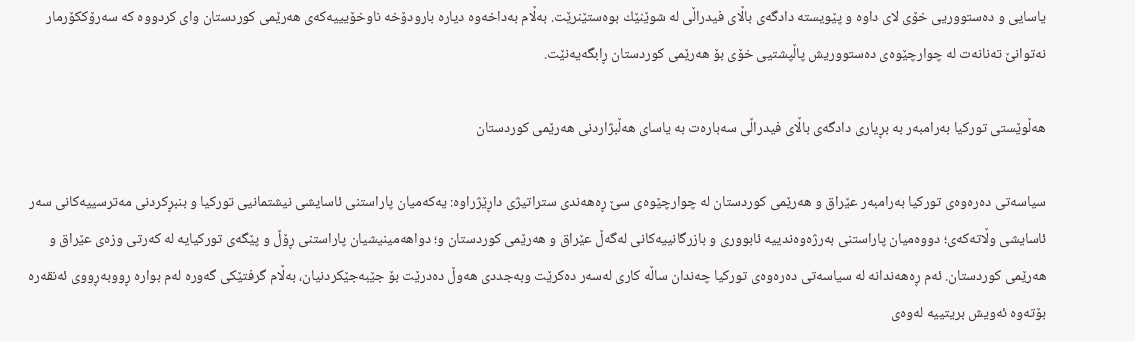یاسایی و ده‌ستووریی خۆی لای داوه‌ و پێویسته‌ دادگەی باڵاى فیدراڵی له‌ شوێنێك بوه‌ستێنرێت. به‌ڵام به‌داخه‌وه‌ دیاره‌ بارودۆخه‌ ناوخۆیییه‌كه‌ی هه‌رێمی كوردستان وای كردووه‌ كه‌ سه‌رۆككۆرمار نه‌توانێ ته‌نانه‌ت له‌ چوارچێوه‌ی ده‌ستووریش پاڵپشتیی خۆی بۆ هه‌رێمی كوردستان ڕابگه‌یەنێت.

هه‌ڵوێستی توركیا بەرامبەر به‌ بڕیاری دادگەی باڵای فیدراڵی سه‌باره‌ت به‌ یاسای هه‌ڵبژاردنی هه‌رێمی كوردستان

سیاسه‌تی ده‌ره‌وه‌ی توركیا بەرامبەر عێراق و هه‌رێمی كوردستان له‌ چوارچێوه‌ی سێ ڕه‌هه‌ندی ستراتیژی داڕێژراوه‌: یه‌كه‌میان پاراستنی ئاسایشی نیشتمانیی توركیا و بنبڕكردنی مه‌ترسییه‌كانی سه‌ر ئاسایشی وڵاته‌كه‌ی؛ دووه‌میان پاراستنی به‌رژه‌وه‌ندییه‌ ئابووری و بازرگانییه‌كانی له‌گه‌ڵ عێراق و هه‌رێمی كوردستان و؛ دواهه‌مینيشیان پاراستنی ڕۆڵ و پێگه‌ی توركیايه‌ له‌ كه‌رتی وزه‌ی عێراق و هه‌رێمی كوردستان. ئه‌م ڕه‌هه‌ندانه‌‌ له‌ سیاسه‌تی ده‌ره‌وه‌ی توركیا چه‌ندان ساڵه‌ كاری له‌سه‌ر ده‌كرێت وبه‌جددی هه‌وڵ ده‌درێت بۆ جێبه‌جێكردنیان، به‌ڵام گرفتێكی گه‌وره‌ له‌م بواره‌ ڕووبه‌ڕووی ئه‌نقه‌ره‌ بۆته‌وه‌ ئه‌ویش بریتییه‌ له‌وه‌ی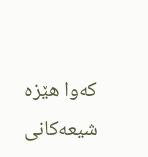كه‌وا هێزه‌ شیعه‌كانی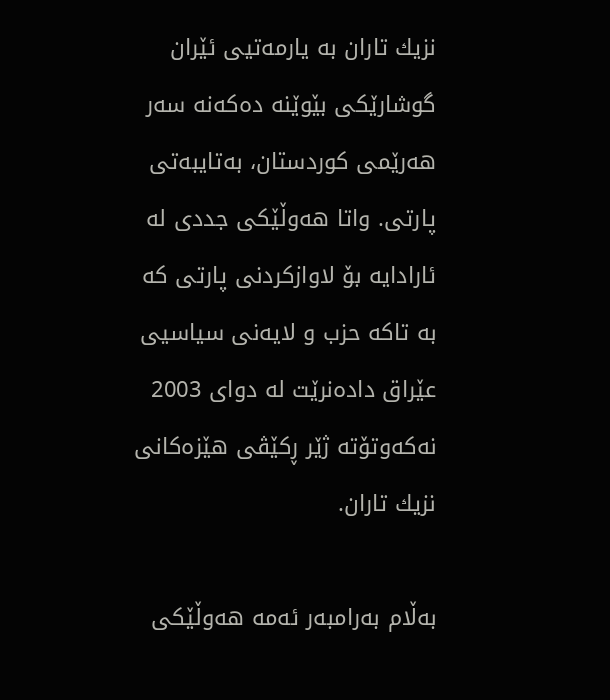نزیك تاران به‌ یارمه‌تیی ئێران گوشارێكی بێوێنه‌ ده‌كه‌نه‌ سه‌ر هه‌رێمی كوردستان، به‌تایبه‌تى پارتی. واتا هه‌وڵێكی جددی له‌ ئارادایه‌ بۆ لاوازكردنی پارتی كه‌ به‌ تاكه‌ حزب و لایه‌نی سیاسیی عێراق داده‌نرێت له‌ دوای 2003 نه‌كه‌وتۆته‌ ژێر ڕكێڤی هێزه‌كانی نزیك تاران.

به‌ڵام بەرامبەر ئه‌مه‌ هه‌وڵێكی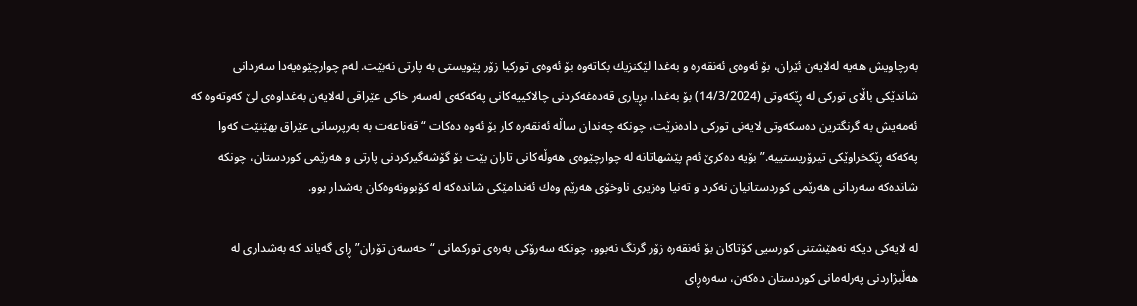به‌رچاویش هه‌یه‌ له‌لایه‌ن ئێران، بۆ ئه‌وه‌ی ئه‌نقه‌ره‌ و به‌غدا لێكنزیك بكاته‌وه‌ بۆ ئه‌وه‌ی توركیا زۆر پێویستی به‌ پارتی نه‌بێت. له‌م چوارچێوه‌یه‌دا سه‌ردانی شاندێكی باڵای توركی له‌ ڕێكه‌وتی (14/3/2024) بۆ به‌غدا، بڕیاری قه‌ده‌غه‌كردنی چالاكییه‌كانی په‌كه‌كه‌ی له‌سه‌ر خاكی عێراقی له‌لایه‌ن به‌غداوه‌ی لێ كه‌وته‌وه‌ كه‌ ئه‌مه‌یش به‌ گرنگترین ده‌سكه‌وتی لایه‌نی توركی داده‌نرێت، چونكه‌ چه‌ندان ساڵه‌ ئه‌نقه‌ره‌ كار بۆ ئه‌وه‌ ده‌كات “قه‌ناعه‌ت به‌ به‌رپرسانی عێراق بهێنێت كه‌وا په‌كه‌كه‌ ڕێكخراوێكی تیرۆریستییه‌.” بۆیه‌ ده‌كرێ ئه‌م پێشهاتانه‌ له‌ چوارچێوه‌ی هه‌وڵه‌كانی تاران بێت بۆ گۆشه‌گیركردنی پارتی و هه‌رێمی كوردستان، چونكه‌ شانده‌كه‌ سه‌ردانی هه‌رێمی كوردستانیان نه‌كرد و ته‌نیا وه‌زیری ناوخۆی هه‌رێم وه‌ك ئه‌ندامێكی شانده‌كه‌ له‌ كۆبوونه‌وه‌كان به‌شدار بوو.

له‌ لایه‌كی دیكه‌ نه‌هێشتنی كورسیی كۆتاكان بۆ ئه‌نقه‌ره‌ زۆر گرنگ نه‌بوو، چونكه‌ سه‌رۆكی به‌ره‌ی توركمانی “حه‌سەن تۆران” ڕای گه‌یاند كه‌ به‌شداری له‌ هه‌ڵبژاردنی په‌رله‌مانی كوردستان ده‌كه‌ن، سه‌ره‌ڕای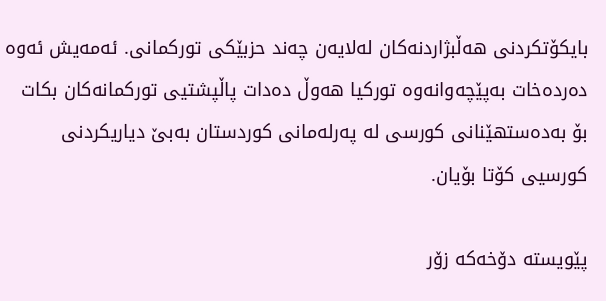بایكۆتكردنی هه‌ڵبژاردنه‌كان له‌لایه‌ن چه‌ند حزبێكی توركمانی. ئه‌مه‌یش ئه‌وه‌ ده‌رده‌خات به‌پێچه‌وانه‌وه‌ توركیا هه‌وڵ ده‌دات پاڵپشتیی توركمانه‌كان بكات بۆ به‌ده‌ستهێنانی كورسی له‌ په‌رله‌مانی كوردستان به‌بێ دیاریکردنی كورسیی كۆتا بۆیان.

پێویستە دۆخەکە‌ زۆر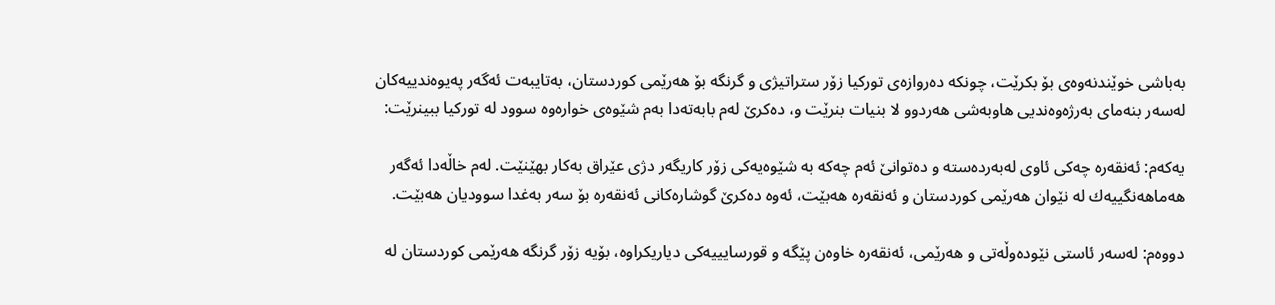به‌باشی خوێندنه‌وه‌ی بۆ بكرێت، چونكه‌ ده‌روازه‌ی توركیا زۆر ستراتیژی و گرنگه‌ بۆ هه‌رێمی كوردستان، به‌تایبه‌ت ئه‌گه‌ر په‌یوه‌ندییه‌كان له‌سه‌ر بنه‌مای به‌رژه‌وه‌ندیی هاوبه‌شی هه‌ردوو لا بنیات بنرێت و، ده‌كرێ له‌م بابه‌ته‌دا به‌م شێوه‌ی خواره‌وه‌ سوود له‌ توركیا ببینرێت:

یه‌كه‌م: ئه‌نقه‌ره‌ چه‌كی ئاوی له‌به‌رده‌سته‌ و دەتوانێ ئه‌م چه‌كه‌ به‌ شێوه‌یه‌كی زۆر كاریگه‌ر دژی عێراق به‌كار بهێنێت. له‌م خاڵه‌دا ئه‌گه‌ر هه‌ماهه‌نگییه‌ك له‌ نێوان هەرێمی کوردستان و ئه‌نقه‌ره‌ هه‌بێت، ئه‌وه‌ ده‌كرێ گوشاره‌كانی ئه‌نقه‌ره‌ بۆ سه‌ر به‌غدا سوودیان هه‌بێت.

دووه‌م: له‌سه‌ر ئاستی‌ نێوده‌وڵه‌تی و هه‌رێمی‌، ئه‌نقه‌ره‌ خاوه‌ن پێگه‌ و قورسایییه‌كی دیاریكراوه‌، بۆیه‌ زۆر گرنگه ‌هەرێمی کوردستان له‌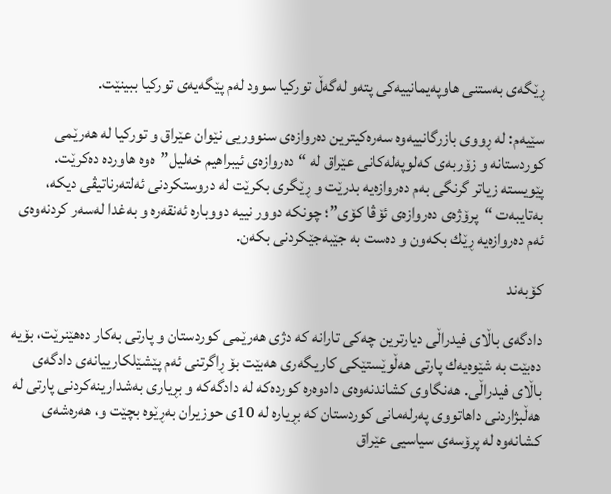ڕێگه‌ی به‌ستنی هاوپه‌یمانییه‌كی پته‌و له‌گه‌ڵ توركیا سوود له‌م پێگه‌یه‌‌ی توركیا ببینێت.

سێیه‌م: له‌ ڕووی بازرگانییه‌وه‌ سه‌ره‌كیترین ده‌روازه‌ی سنووریی نێوان عێراق و توركیا له‌ هه‌رێمی كوردستانه‌ و زۆربه‌ی كه‌لوپه‌له‌كانی عێراق له “ده‌روازه‌ی ئیبراهیم خه‌لیل”ه‌وه‌ هاورده‌ ده‌كرێت. پێویسته‌ زیاتر گرنگی به‌م ده‌روازه‌یه‌ بدرێت و ڕێگری بكرێت له‌ دروستكردنی ئه‌لته‌رناتیڤی دیكه‌، به‌تایبه‌ت “پرۆژه‌ی ده‌روازه‌ی ئۆڤا كۆی”؛ چونكه‌ دوور نییه‌ دووباره‌ ئه‌نقه‌رە و به‌غدا له‌سه‌ر كردنه‌وه‌ی ئه‌م ده‌روازه‌یه‌ ڕێك بكه‌ون و ده‌ست به‌ جێبه‌جێكردنی بكه‌ن.

كۆبه‌ند

دادگەی باڵای فیدراڵی دیارترین چه‌كی تارانه‌ كه‌ دژی هه‌رێمی كوردستان و پارتی به‌كار ده‌هێنرێت، بۆیه‌ ده‌بێت به‌ شێوه‌یه‌ك پارتی هه‌ڵوێستێكی كاریگه‌ری هه‌بێت بۆ ڕاگرتنی ئه‌م پێشێلكارییانه‌ی دادگەی باڵای فیدراڵی. هه‌نگاوی كشاندنەوەی دادوه‌ره‌ كورده‌كه له‌ دادگەكه‌ و بڕیاری به‌شدارینه‌كردنی پارتی له‌ هه‌ڵبژاردنى داهاتووى په‌رله‌مانی كوردستان كه‌ بڕیاره‌ له‌ 10ی حوزیران به‌ڕێوه‌ بچێت و، هه‌ره‌شه‌ی كشانه‌وه‌ له‌ پرۆسه‌ی سیاسیی عێراق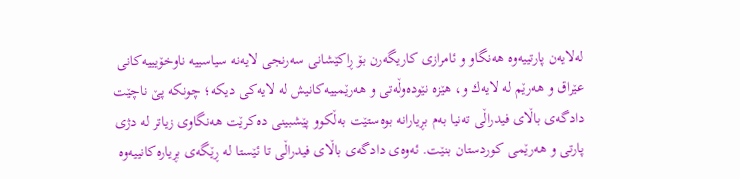له‌لایه‌ن پارتییه‌وه‌ هه‌نگاو و ئامرازی كاریگه‌رن بۆ ڕاكێشانی سه‌ر‌نجی لایه‌نه‌ سیاسییه‌ ناوخۆیییه‌كانی عێراق و هه‌رێم له‌ لایه‌ك و، هێزه‌ نێوده‌وڵه‌تی و هه‌رێمییه‌كانیش له‌ لایه‌كی دیكه‌؛ چونكه‌ پێ ناچێت دادگەى باڵای فیدراڵی ته‌نیا به‌م بڕیارانه‌ بوه‌ستێت به‌ڵكوو پێشبینی ده‌كرێت هه‌نگاوی زیاتر له‌ دژی پارتی و هه‌رێمی كوردستان بنێت. ئه‌وه‌ی دادگەی باڵای فیدراڵی تا ئێستا له‌ ڕێگه‌ی بڕیاره‌كانییەوە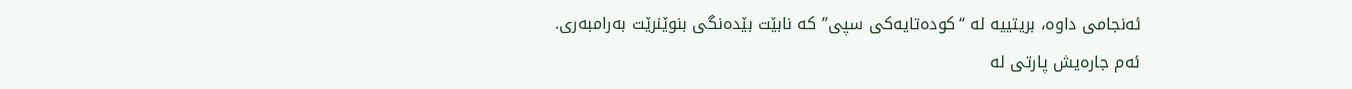ئەنجامى داوە، بریتییه‌ له‌ “كوده‌تایه‌كی سپی” كه‌ نابێت بێده‌نگی بنوێنرێت بەرامبەری. ئه‌م جاره‌یش پارتی له‌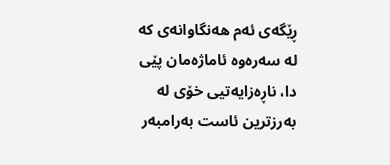ڕێگه‌ی ئه‌م هه‌نگاوانه‌ی كه‌ له‌ سه‌ره‌وه‌ ئاماژه‌مان پێى دا، ناڕه‌زایه‌تیی خۆی له‌ به‌رزترین ئاست بەرامبەر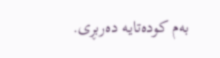به‌م كوده‌تایه‌ ده‌ربڕی.